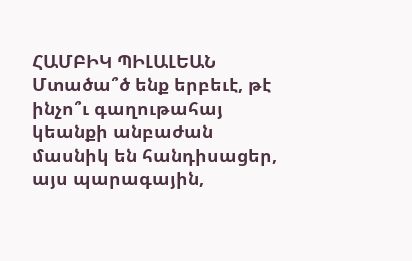ՀԱՄԲԻԿ ՊԻԼԱԼԵԱՆ
Մտածա՞ծ ենք երբեւէ, թէ ինչո՞ւ գաղութահայ կեանքի անբաժան մասնիկ են հանդիսացեր, այս պարագային,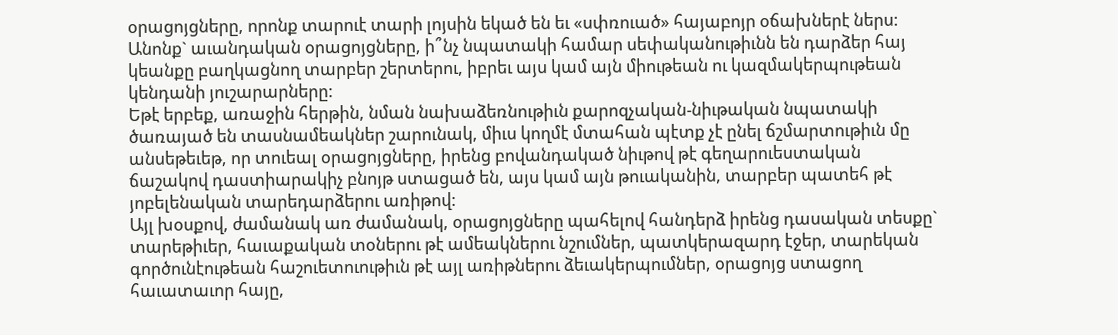օրացոյցները, որոնք տարուէ տարի լոյսին եկած են եւ «սփռուած» հայաբոյր օճախներէ ներս:
Անոնք` աւանդական օրացոյցները, ի՞նչ նպատակի համար սեփականութիւնն են դարձեր հայ կեանքը բաղկացնող տարբեր շերտերու, իբրեւ այս կամ այն միութեան ու կազմակերպութեան կենդանի յուշարարները:
Եթէ երբեք, առաջին հերթին, նման նախաձեռնութիւն քարոզչական-նիւթական նպատակի ծառայած են տասնամեակներ շարունակ, միւս կողմէ մտահան պէտք չէ ընել ճշմարտութիւն մը անսեթեւեթ, որ տուեալ օրացոյցները, իրենց բովանդակած նիւթով թէ գեղարուեստական ճաշակով դաստիարակիչ բնոյթ ստացած են, այս կամ այն թուականին, տարբեր պատեհ թէ յոբելենական տարեդարձերու առիթով:
Այլ խօսքով, ժամանակ առ ժամանակ, օրացոյցները պահելով հանդերձ իրենց դասական տեսքը` տարեթիւեր, հաւաքական տօներու թէ ամեակներու նշումներ, պատկերազարդ էջեր, տարեկան գործունէութեան հաշուետուութիւն թէ այլ առիթներու ձեւակերպումներ, օրացոյց ստացող հաւատաւոր հայը,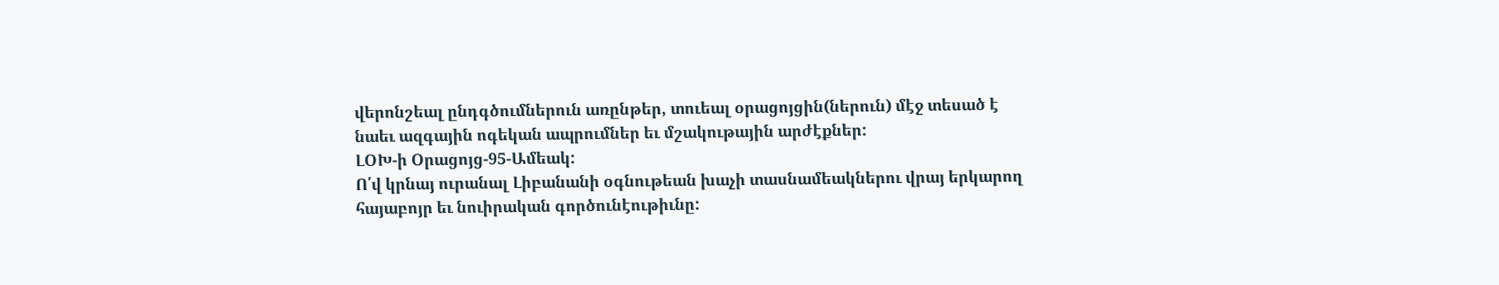վերոնշեալ ընդգծումներուն առընթեր, տուեալ օրացոյցին(ներուն) մէջ տեսած է նաեւ ազգային ոգեկան ապրումներ եւ մշակութային արժէքներ:
ԼՕԽ-ի Օրացոյց-95-Ամեակ:
Ո՛վ կրնայ ուրանալ Լիբանանի օգնութեան խաչի տասնամեակներու վրայ երկարող հայաբոյր եւ նուիրական գործունէութիւնը: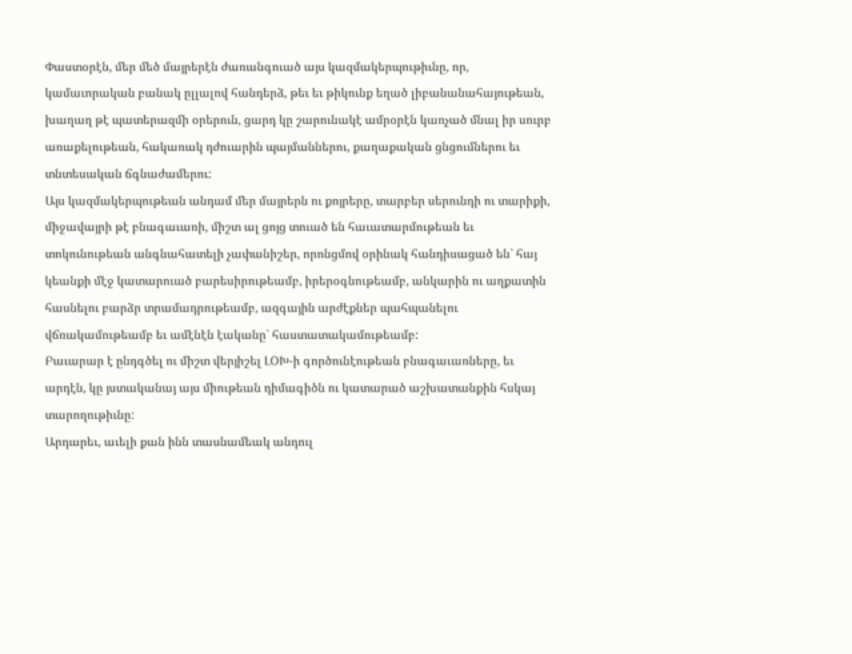Փաստօրէն, մեր մեծ մայրերէն ժառանգուած այս կազմակերպութիւնը, որ, կամաւորական բանակ ըլլալով հանդերձ, թեւ եւ թիկունք եղած լիբանանահայութեան, խաղաղ թէ պատերազմի օրերուն, ցարդ կը շարունակէ ամրօրէն կառչած մնալ իր սուրբ առաքելութեան, հակառակ դժուարին պայմաններու, քաղաքական ցնցումներու եւ տնտեսական ճգնաժամերու:
Այս կազմակերպութեան անդամ մեր մայրերն ու քոյրերը, տարբեր սերունդի ու տարիքի, միջավայրի թէ բնագաւառի, միշտ ալ ցոյց տուած են հաւատարմութեան եւ տոկունութեան անգնահատելի չափանիշեր, որոնցմով օրինակ հանդիսացած են` հայ կեանքի մէջ կատարուած բարեսիրութեամբ, իրերօգնութեամբ, անկարին ու աղքատին հասնելու բարձր տրամադրութեամբ, ազգային արժէքներ պահպանելու վճռակամութեամբ եւ ամէնէն էականը` հաստատակամութեամբ:
Բաւարար է ընդգծել ու միշտ վերյիշել ԼՕԽ-ի գործունէութեան բնագաւառները, եւ արդէն, կը յստականայ այս միութեան դիմագիծն ու կատարած աշխատանքին հսկայ տարողութիւնը:
Արդարեւ, աւելի քան ինն տասնամեակ անդուլ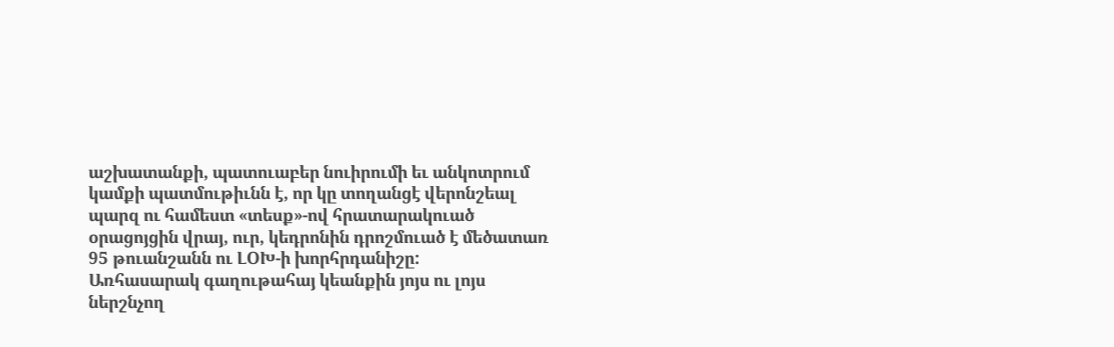աշխատանքի, պատուաբեր նուիրումի եւ անկոտրում կամքի պատմութիւնն է, որ կը տողանցէ վերոնշեալ պարզ ու համեստ «տեսք»-ով հրատարակուած օրացոյցին վրայ, ուր, կեդրոնին դրոշմուած է մեծատառ 95 թուանշանն ու ԼՕԽ-ի խորհրդանիշը:
Առհասարակ գաղութահայ կեանքին յոյս ու լոյս ներշնչող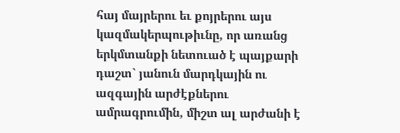հայ մայրերու եւ քոյրերու այս կազմակերպութիւնը, որ առանց երկմտանքի նետուած է պայքարի դաշտ` յանուն մարդկային ու ազգային արժէքներու ամրագրումին, միշտ ալ արժանի է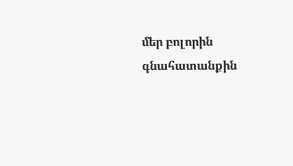մեր բոլորին գնահատանքին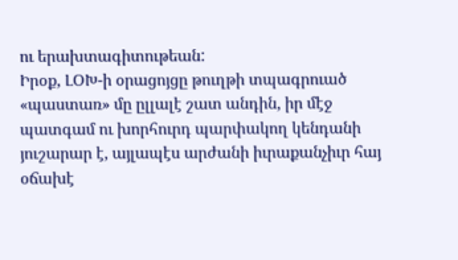ու երախտագիտութեան:
Իրօք, ԼՕԽ-ի օրացոյցը թուղթի տպագրուած «պաստառ» մը ըլլալէ շատ անդին, իր մէջ պատգամ ու խորհուրդ պարփակող կենդանի յուշարար է, այլապէս արժանի իւրաքանչիւր հայ օճախէ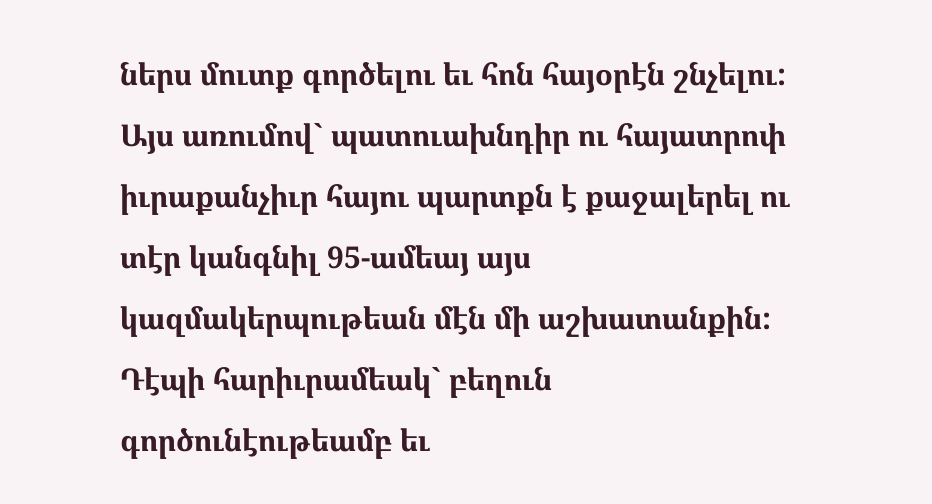ներս մուտք գործելու եւ հոն հայօրէն շնչելու:
Այս առումով` պատուախնդիր ու հայատրոփ իւրաքանչիւր հայու պարտքն է քաջալերել ու տէր կանգնիլ 95-ամեայ այս կազմակերպութեան մէն մի աշխատանքին:
Դէպի հարիւրամեակ` բեղուն գործունէութեամբ եւ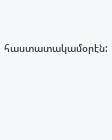հաստատակամօրէն: